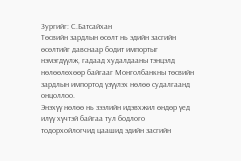Зургийг: С.Батсайхан
Төсвийн зардлын өсөлт нь эдийн засгийн өсөлтийг давснаар бодит импортыг нэмэгдүүлж, гадаад худалдааны тэнцэлд нөлөөлөхөөр байгааг Монголбанкны төсвийн зардлын импортод үзүүлэх нөлөө судалгаанд онцоллоо.
Энэхүү нөлөө нь зээлийн идэвхжил өндөр үед илүү хүчтэй байгаа тул бодлого тодорхойлогчид цаашид эдийн засгийн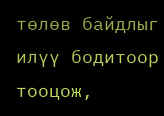төлөв байдлыг илүү бодитоор тооцож,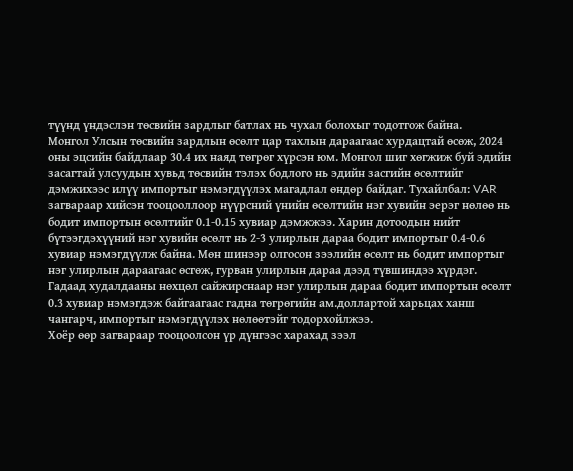түүнд үндэслэн төсвийн зардлыг батлах нь чухал болохыг тодотгож байна.
Монгол Улсын төсвийн зардлын өсөлт цар тахлын дараагаас хурдацтай өсөж, 2024 оны эцсийн байдлаар 30.4 их наяд төгрөг хүрсэн юм. Монгол шиг хөгжиж буй эдийн засагтай улсуудын хувьд төсвийн тэлэх бодлого нь эдийн засгийн өсөлтийг дэмжихээс илүү импортыг нэмэгдүүлэх магадлал өндөр байдаг. Тухайлбал: VAR загвараар хийсэн тооцооллоор нүүрсний үнийн өсөлтийн нэг хувийн эерэг нөлөө нь бодит импортын өсөлтийг 0.1-0.15 хувиар дэмжжээ. Харин дотоодын нийт бүтээгдэхүүний нэг хувийн өсөлт нь 2-3 улирлын дараа бодит импортыг 0.4-0.6 хувиар нэмэгдүүлж байна. Мөн шинээр олгосон зээлийн өсөлт нь бодит импортыг нэг улирлын дараагаас өсгөж, гурван улирлын дараа дээд түвшиндээ хүрдэг.
Гадаад худалдааны нөхцөл сайжирснаар нэг улирлын дараа бодит импортын өсөлт 0.3 хувиар нэмэгдэж байгаагаас гадна төгрөгийн ам.доллартой харьцах ханш чангарч, импортыг нэмэгдүүлэх нөлөөтэйг тодорхойлжээ.
Хоёр өөр загвараар тооцоолсон үр дүнгээс харахад зээл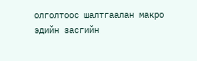олголтоос шалтгаалан макро эдийн засгийн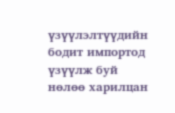үзүүлэлтүүдийн бодит импортод үзүүлж буй нөлөө харилцан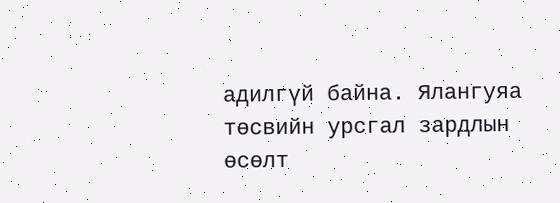адилгүй байна. Ялангуяа төсвийн урсгал зардлын өсөлт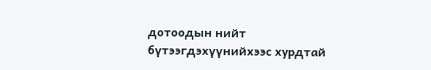дотоодын нийт бүтээгдэхүүнийхээс хурдтай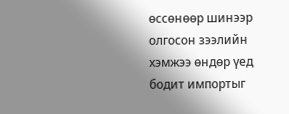өссөнөөр шинээр олгосон зээлийн хэмжээ өндөр үед бодит импортыг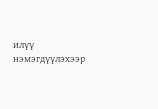илүү нэмэгдүүлэхээр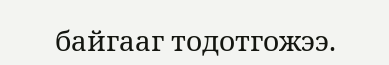байгааг тодотгожээ.